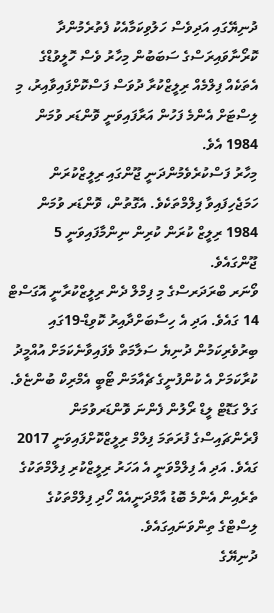ދުނިޔޭގައި އަދިވެސް ހަލުވިކަމާއެކު ފެތުރެމުންދާ ކޮރޯނާވައިރަސްގެ ސަބަބުން މިހާރު ވެސް ހޮލީވުޑްގެ އެތަކެއް ފިލްމެއް ރިލީޒްކުރާ ދުވަސް ފަސްކޮށްފައިވާއިރު، މި ލިސްޓަށް އެންމެ ފަހުން އަރާފައިވަނީ ވޮންޑަރ ވުމަން 1984 އެވެ.
މިހާރު ފަސްކުރެވެމުންދަނީ ޖޫންގައި ރިލީޒްކުރަން ހަމަޖެހިފައިވާ ފިލްމްތަކެވެ. އެގޮތުން، ވޮންޑަރ ވުމަން 1984 ރިލީޒް ކުރަން ކުރިން ނިންމާފައިވަނީ 5 ޖޫންގައެވެ.
ވޯނަރ ބްރަދަރސްގެ މި ފިމްލް ދެން ރިލީޒްކުރާނީ އޮގަސްޓް 14 ގައެވެ. އަދި އެ ހިސާބަށްދާއިރު ކޮވިޑް-19ގައި ބިރުވެރިކަމުން ދުނިޔެ ސަލާމަތް ވެފައިވާނެކަމަށް އުއްމީދު ކުރާކަމަށް އެ ކުންފުނީގެ ޗެއާމަން ޓޯބީ އެމްރިކް ބުންޏެވެ.
ގަލް ގަޑޮޓް ލީޑް ރޯލުން ފެންނަ ވޮންޑަރވުމަން ފްރެންޗައިސްގެ ފުރަތަމަ ފިލްމް ރިލީޒްކޮށްފައިވަނީ 2017 ގައެވެ. އަދި އެ ފިލްމްވަނީ އެ އަހަރު ރިލީޒްކުރި ފިލްމްތަކުގެ ތެރެއިން އެންމެ ބޮޑު އާމްދަނީއެއް ހޯދި ފިލްމްތަކުގެ ލިސްޓްގެ ތިންވަނައިގައެވެ.
ދުނިޔޭގެ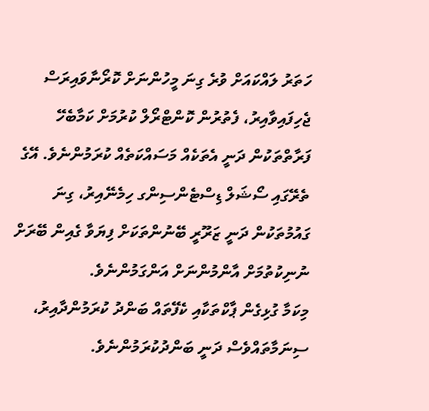ހަތަރު ލައްކައަށް ވުރެ ގިނަ މީހުންނަށް ކޮރޯނާވައިރަސް ޖެހިފައިވާއިރު، ފެތުރުން ކޮންޓްރޯލް ކުރުމަށް ކަމާބެހޭ ފަރާތްތަކުން ދަނީ އެތަކެއް މަސައްކަތެއް ކުރަމުންނެވެ. އޭގެ ތެރޭގައި ސޯޝަލް ޑިސްޓެންސިންގ ހިމެނޭއިރު، ގިނަ ގައުމުތަކުން ދަނީ ޒަރޫރީ ބޭނުންތަކަށް ފިޔަވާ ގެއިން ބޭރަށް ނުނިކުތުމަށް އާންމުންނަށް އަންގަމުންނެވެ.
މިކަމާ ގުޅިގެން ޕާކްތަކާއި ކެފޭތައް ބަންދު ކުރަމުންދާއިރު، ސިނަމާތައްވެސް ދަނީ ބަންދުކުރަމުންނެވެ.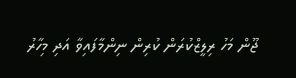ޖޫން މަހު ރިލީޒްކުރަން ކުރިން ނިންމާފައިވާ އަދި މިހާރު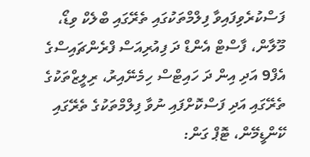ފަސްކުރެވިފައިވާ ފިލްމްތަކުގައި ތެރޭގައި ބްލެކް ވިޑޯ، މޫލާން، ފާސްޓް އެންޑް ދަ ފިއުރިއަސް ފްރެންޗައިސްގެ އެފް9 އަދި އިން ދަ ހައިޓްސް ހިމެނޭއިރު، ރިލީޒްތަކުގެ ތެރޭގައި އަދި ފަސްކޮށްފައި ނުވާ ފިލްމްތަކުގެ ތެރޭގައި ކޭންޑީމޭން، ޓޮޕް ގަން: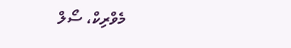މެވްރިކް، ސޯލް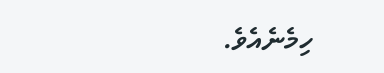ހިމެނެއެވެ.